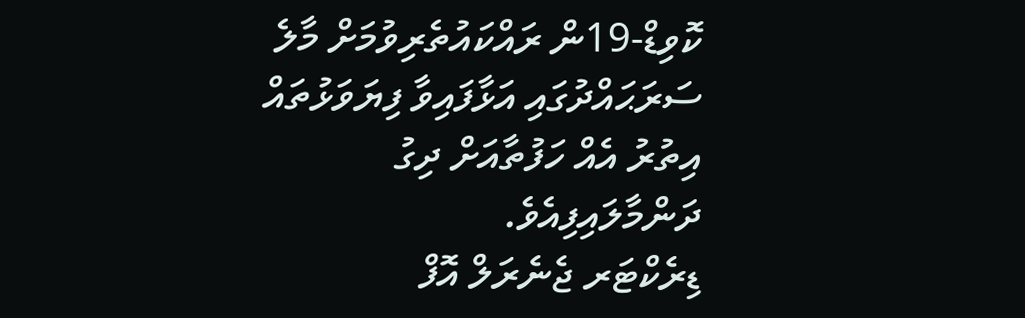ކޮވިޑް-19ން ރައްކައުތެރިވުމަށް މާލެ ސަރަޙައްދުގައި އަޅާފައިވާ ފިޔަވަޅުތައް އިތުރު އެއް ހަފުތާއަށް ދިގު ދަންމާލައިފިއެވެ.
ޑިރެކްޓަރ ޖެނެރަލް އޮފް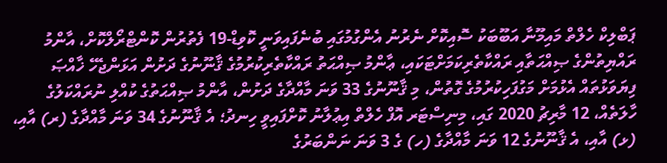ޕަބްލިކް ހެލްތް މައިމޫނާ އަބޫބަކު ސޮއިކޮށް ނެރުނު އެންގުމުގައި ބުނެފައިވަނީ ކޮވިޑް-19 ފެތުރުން ކޮންޓްރޯލްކޮށް، އާންމު ރައްޔިތުންގެ ޞިއްޙަތާއި ރައްކާތެރިކަމަށްޓަކައި، ޢާންމު ޞިއްޙަތު ރައްކާތެރިކުރުމުގެ ޤާނޫނުގެ ދަށުން އަޅަންޖެހޭ ޚާއްޞަ ފިޔަވަޅުތައް އެޅުމަށް މަގުފަހިކުރުމުގެ ގޮތުން، މި ޤާނޫނުގެ 33 ވަނަ މާއްދާގެ ދަށުން، އާންމު ޞިއްޙަތުގެ ކުއްލި ނުރައްކަލުގެ ހާލަތެއް، 12 މާރިޗު 2020 ގައި، މިނިސްޓަރ އޮފް ހެލްތް އިޢުލާނު ކޮށްފައިވީ ހިނދު؛ އެ ޤާނޫނުގެ 34 ވަނަ މާއްދާގެ (ރ) އާއި، (ޅ) އާއި، އެ ޤާނޫނުގެ 12 ވަނަ މާއްދާގެ (ހ) ގެ 3 ވަނަ ނަންބަރުގެ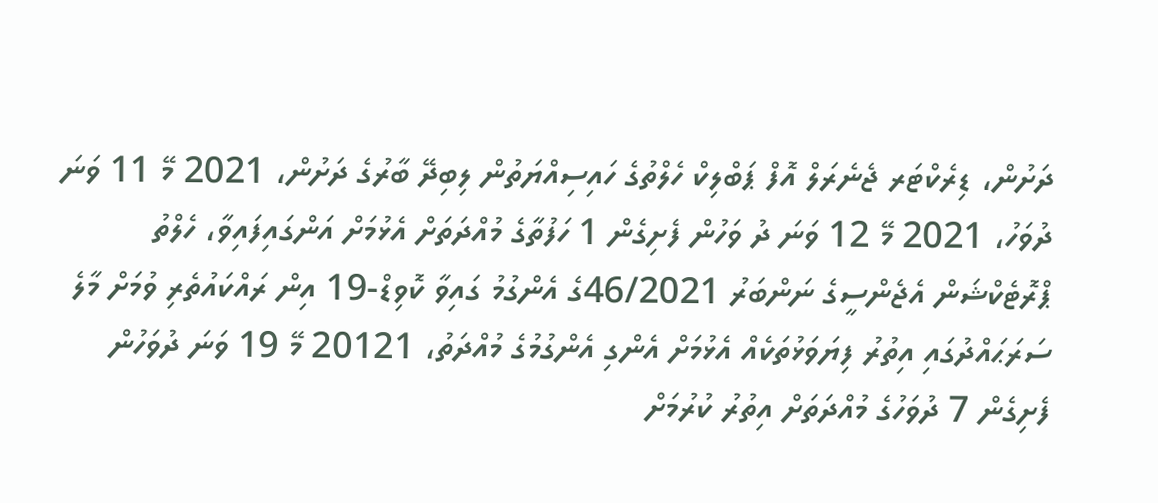ދަށުން، ޑިރެކްޓަރ ޖެނެރަލް އޮފް ޕަބްލިކް ހެލްތުގެ ހައިސިއްޔަތުން ލިބިދޭ ބާރުގެ ދަށުން، 2021 މޭ 11 ވަނަ ދުވަހު، 2021 މޭ 12 ވަނަ ދު ވަހުން ފެށިގެން 1 ހަފުތާގެ މުއްދަތަށް އެޅުމަށް އަންގައިފައިވާ، ހެލްތު ޕްރޮޓެކްޝަން އެޖެންސީގެ ނަންބަރު 46/2021ގެ އެންގުމު ގައިވާ ކޮވިޑް-19 އިން ރައްކައުތެރި ވުމަށް މާލެ ސަރަޙައްދުގައި އިތުރު ފިޔަވަޅުތަކެއް އެޅުމަށް އެންގި އެންގުމުގެ މުއްދަތު، 20121 މޭ 19 ވަނަ ދުވަހުން ފެށިގެން 7 ދުވަހުގެ މުއްދަތަށް އިތުރު ކުރުމަށް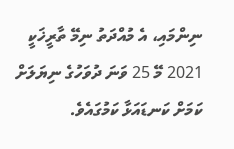ނިންމައި، އެ މުއްދަތު ނިމޭ ތާރީޚަކީ 2021 މޭ 25 ވަނަ ދުވަހުގެ ނިޔަލަށް ކަމަށް ކަނޑައަޅާ ކަމުގައެވެ.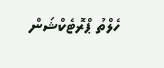ހެލްތު ޕްރޮޓެކްޝަން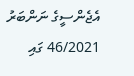އެޖެންސީގެ ނަންބަރު 46/2021 ގައި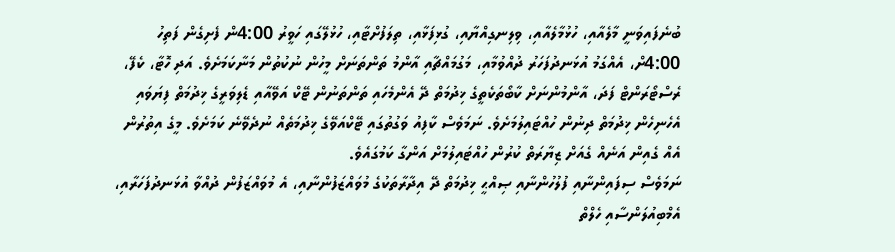ބުނެފައިވަނީ މާލެއާއި، ހުޅުމާލެއާއި، ވިލިނގިއްޔާއި، ގުޅިފަޅާއި، ތިލަފުށްޓާއި، ހުޅުލޭގައި ހަވީރު 4:00ން ފެށިގެން ފަތިހު 4:00ށް، އެއްގަމު އުޅަނދުފަހަރު ދުއްވުމާއި، މަގުމައްޗާއި އާންމު ތަންތަނަށް މީހުން ނުކުތުން މަނާކަމަށެވެ. އަދި ހޮޓާ، ކެފޭ، ރެސްޓޯރަންޓް ފަދަ، އާންމުންނަށް ކާބޯތަކެތީގެ ޚިދުމަތް ދޭ އެންމެހައި ތަންތަނުން ޓޭކް އަވޭއާއި ޑެލިވަރީގެ ޚިދުމަތް ފިޔަވައި އެހެނިހެން ޚިދުމަތް ދިނުން ހުއްޓައިލުމަށެވެ. ނަމަވެސް ކާފިއު ވަގުތުގައި ޓޭކްއަވޭގެ ޚިދުމަތެއް ނުދެވޭނެ ކަމަށެވެ. މީގެ އިތުރުން އެއް ގެއިން އަނެއް ގެއަށް ޒިޔާރަތް ކުރުން ހުއްޓައިލުމަށް އަންގާ ކަމުގައެވެ.
ނަމަވެސް ސިފައިންނާއި ފުލުހުންނާއި ޞިއްޙީ ޚިދުމަތް ދޭ އިދާރާތަކުގެ މުވައްޒަފުންނާއި، އެ މުވައްޒަފުން ދުއްވާ އުޅަނދުފަހަރާއި، އެމްބިއުލަންސާއި ހެލްތް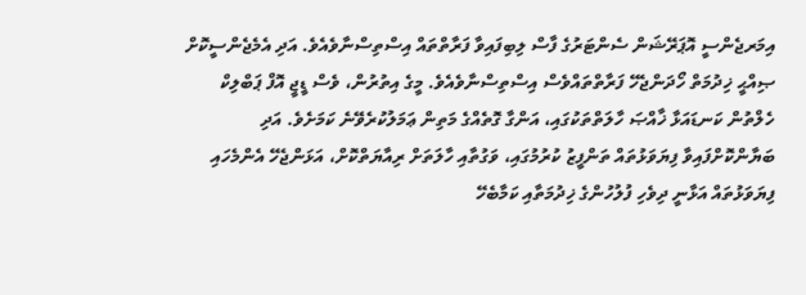އިމަރޖެންސީ އޮޕަރޭޝަން ސެންޓަރުގެ ފާސް ލިބިފައިވާ ފަރާތްތައް އިސްތިސްނާވެއެވެ. އަދި އެމެޖެންސީކޮށް ޞިއްޙީ ޚިދުމަތް ހޯދަންޖެހޭ ފަރާތްތައްވެސް އިސްތިސްނާވެއެވެ. މީގެ އިތުރުން، ވެސް ޑީޖީ އޮފް ޕަބްލިކް ހެލްތުން ކަނޑައަޅާ ޚާއްޞަ ހާލަތްތަކުގައި، އަންގާ ގޮތެއްގެ މަތިން ޢަމަލުކުރެވޭނެ ކަމަށެވެ. އަދި ބަޔާންކޮށްފައިވާ ފިޔަވަޅުތައް ތަންފީޒު ކުރުމުގައި، ވަގުތާއި ހާލަތަށް ރިއާޔަތްކޮށް، އަޅަންޖެހޭ އެންމެހައި ފިޔަވަޅުތައް އަޅާނީ ދިވެހި ފުލުހުންގެ ޚިދުމަތާއި ކަމާބެހޭ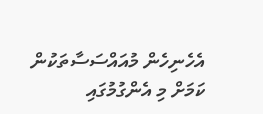އެހެނިހެން މުއައްސަސާތަކުން ކަމަށް މި އެންގުމުގައި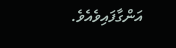އަންގާފައިވެއެވެ.